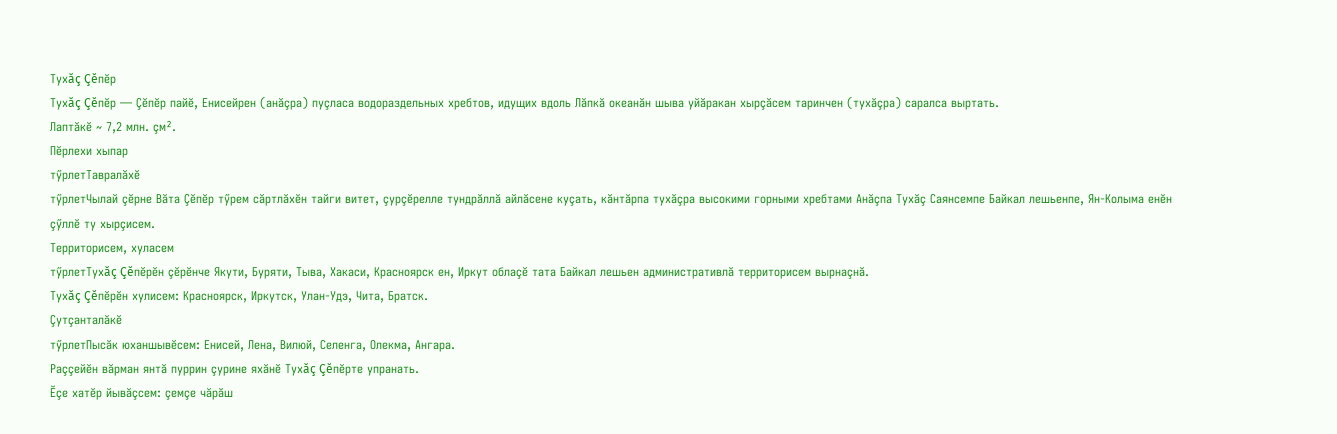Тухăç Çĕпĕр
Тухăç Çĕпĕр — Çĕпĕр пайĕ, Енисейрен (анăçра) пуçласа водораздельных хребтов, идущих вдоль Лăпкă океанăн шыва уйăракан хырçăсем таринчен (тухăçра) саралса выртать.
Лаптăкĕ ~ 7,2 млн. çм².
Пĕрлехи хыпар
тӳрлетТавралăхĕ
тӳрлетЧылай çĕрне Вăта Çĕпĕр тӳрем сăртлăхĕн тайги витет, çурçĕрелле тундрăллă айлăсене куçать, кăнтăрпа тухăçра высокими горными хребтами Анăçпа Тухăç Саянсемпе Байкал лешьенпе, Ян-Колыма енĕн çӳллĕ ту хырçисем.
Территорисем, хуласем
тӳрлетТухăç Çĕпĕрĕн çĕрĕнче Якути, Буряти, Тыва, Хакаси, Красноярск ен, Иркут облаçĕ тата Байкал лешьен административлă территорисем вырнаçнă.
Тухăç Çĕпĕрĕн хулисем: Красноярск, Иркутск, Улан-Удэ, Чита, Братск.
Çутçанталăкĕ
тӳрлетПысăк юханшывĕсем: Енисей, Лена, Вилюй, Селенга, Олекма, Ангара.
Раççейĕн вăрман янтă пуррин çурине яхăнĕ Тухăç Çĕпĕрте упранать.
Ӗçе хатĕр йывăçсем: çемçе чăрăш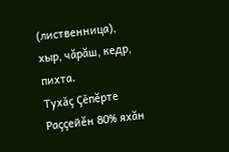(лиственница), хыр, чăрăш, кедр, пихта.
Тухăç Çĕпĕрте Раççейĕн 80% яхăн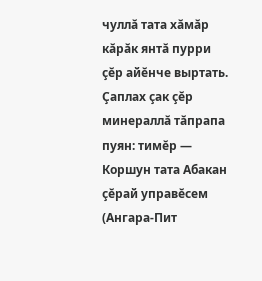чуллă тата хăмăр кăрăк янтă пурри çĕр айĕнче выртать. Çаплах çак çĕр минераллă тăпрапа пуян: тимĕр — Коршун тата Абакан çĕрай управĕсем (Ангара-Пит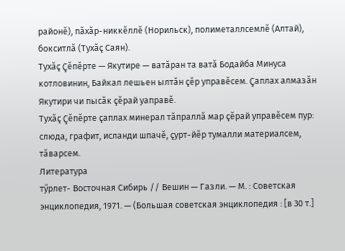районĕ), пăхăр-никкĕллĕ (Норильск), полиметаллсемлĕ (Алтай), бокситлă (Тухăç Саян).
Тухăç Çĕпĕрте — Якутире — ватăран та ватă Бодайба Минуса котловинин, Байкал лешьен ылтăн çĕр управĕсем. Çаплах алмазăн Якутири чи пысăк çĕрай уаправĕ.
Тухăç Çĕпĕрте çаплах минерал тăпраллă мар çĕрай управĕсем пур: слюда, графит, исланди шпачĕ, çурт-йĕр тумалли материалсем, тăварсем.
Литература
тӳрлет- Восточная Сибирь // Вешин — Газли. — М. : Советская энциклопедия, 1971. — (Большая советская энциклопедия : [в 30 т.]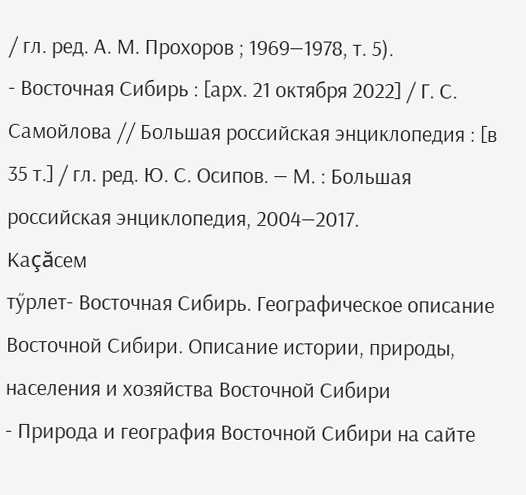/ гл. ред. А. М. Прохоров ; 1969—1978, т. 5).
- Восточная Сибирь : [арх. 21 октября 2022] / Г. С. Самойлова // Большая российская энциклопедия : [в 35 т.] / гл. ред. Ю. С. Осипов. — М. : Большая российская энциклопедия, 2004—2017.
Каçăсем
тӳрлет- Восточная Сибирь. Географическое описание Восточной Сибири. Описание истории, природы, населения и хозяйства Восточной Сибири
- Природа и география Восточной Сибири на сайте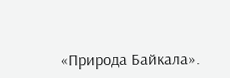«Природа Байкала».